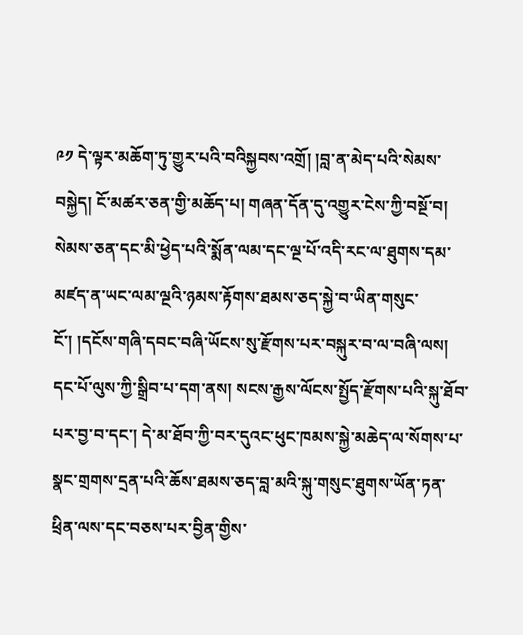༩༡ དེ་ལྟར་མཆོག་ཏུ་གྱུར་པའི་བའིསྐྱབས་འགྲོ། །བླ་ན་མེད་པའི་སེམས་བསྐྱེད། ངོ་མཚར་ཅན་གྱི་མཆོད་པ། གཞན་དོན་དུ་འགྱུར་ངེས་ཀྱི་བསྔོ་བ། སེམས་ཅན་དང་མི་ཕྱེད་པའི་སྨོན་ལམ་དང་ལྔ་པོ་འདི་རང་ལ་ཐུགས་དམ་མཛད་ན་ཡང་ལམ་ལྔའི་ཉམས་རྟོགས་ཐམས་ཅད་སྐྱེ་བ་ཡིན་གསུང་ངོ་། །དངོས་གཞི་དབང་བཞི་ཡོངས་སུ་རྫོགས་པར་བསྐུར་བ་ལ་བཞི་ལས། དང་པོ་ལུས་ཀྱི་སྒྲིབ་པ་དག་ནས། སངས་རྒྱས་ལོངས་སྤྱོད་རྫོགས་པའི་སྐུ་ཐོབ་པར་བྱ་བ་དང་། དེ་མ་ཐོབ་ཀྱི་བར་དུའང་ཕུང་ཁམས་སྐྱེ་མཆེད་ལ་སོགས་པ་སྣང་གྲགས་དྲན་པའི་ཆོས་ཐམས་ཅད་བླ་མའི་སྐུ་གསུང་ཐུགས་ཡོན་ཏན་ཕྲིན་ལས་དང་བཅས་པར་བྱིན་གྱིས་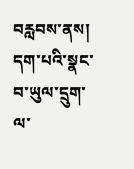བརླབས་ནས། དག་པའི་སྣང་བ་ཡུལ་དྲུག་ལ་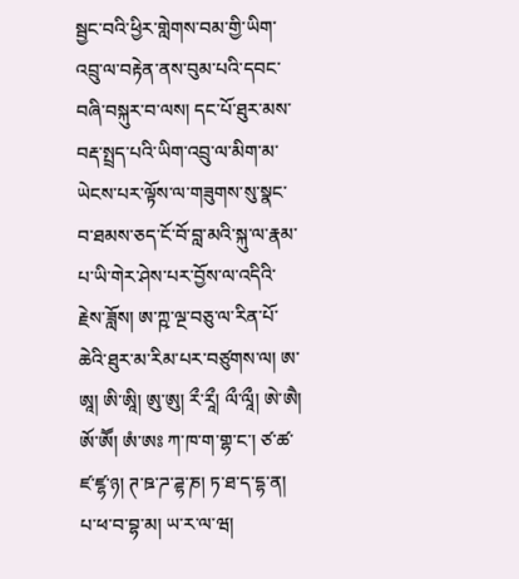སྦྱང་བའི་ཕྱིར་གླེགས་བམ་གྱི་ཡིག་འབྲུ་ལ་བརྟེན་ནས་བུམ་པའི་དབང་བཞི་བསྐུར་བ་ལས། དང་པོ་ཐུར་མས་བརྡ་སྤྲད་པའི་ཡིག་འབྲུ་ལ་མིག་མ་ཡེངས་པར་ལྟོས་ལ་གཟུགས་སུ་སྣང་བ་ཐམས་ཅད་ངོ་བོ་བླ་མའི་སྐུ་ལ་རྣམ་པ་ཡི་གེར་ཤེས་པར་བྱོས་ལ་འདིའི་རྗེས་ཟློས། ཨ་ཀྵ་ལྔ་བཅུ་ལ་རིན་པོ་ཆེའི་ཐུར་མ་རིམ་པར་བཙུགས་ལ། ཨ་ཨཱ། ཨི་ཨཱི། ཨུ་ཨུ། རྀ་རཱྀ། ལྀ་ལཱྀ། ཨེ་ཨཻ། ཨོ་ཨཽ། ཨཾ་ཨཿ ཀ་ཁ་ག་གྷ་ང་། ཙ་ཚ་ཛ་ཛྷ་ཉ། ཊ་ཋ་ཌ་ཌྷ་ཎ། ཏ་ཐ་ད་དྷ་ན། པ་ཕ་བ་བྷ་མ། ཡ་ར་ལ་ཝ།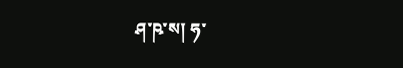ཤ་ཥ་ས། ཧ་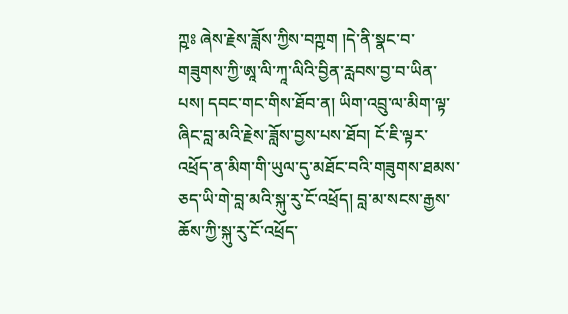ཀྵཿ ཞེས་རྗེས་ཟློས་ཀྱིས་བཀྵག །དེ་ནི་སྣང་བ་གཟུགས་ཀྱི་ཨཱ་ལི་ཀཱ་ལིའི་བྱིན་རླབས་བྱ་བ་ཡིན་པས། དབང་གང་གིས་ཐོབ་ན། ཡིག་འབྲུ་ལ་མིག་ལྟ་ཞིང་བླ་མའི་རྗེས་ཟློས་བྱས་པས་ཐོབ། ངོ་ཇི་ལྟར་འཕྲོད་ན་མིག་གི་ཡུལ་དུ་མཐོང་བའི་གཟུགས་ཐམས་ཅད་ཡི་གེ་བླ་མའི་སྐུ་རུ་ངོ་འཕྲོད། བླ་མ་སངས་རྒྱས་ཆོས་ཀྱི་སྐུ་རུ་ངོ་འཕྲོད་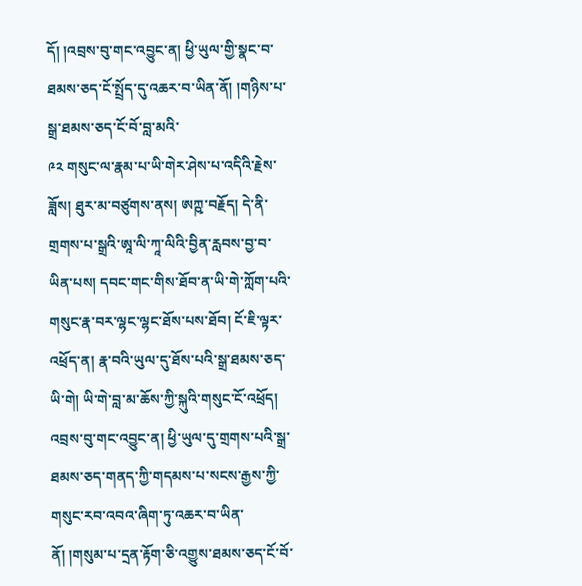དོ། །འབྲས་བུ་གང་འབྱུང་ན། ཕྱི་ཡུལ་གྱི་སྣང་བ་ཐམས་ཅད་ངོ་སྤྲོད་དུ་འཆར་བ་ཡིན་ནོ། །གཉིས་པ་སྒྲ་ཐམས་ཅད་ངོ་བོ་བླ་མའི་
༩༢ གསུང་ལ་རྣམ་པ་ཡི་གེར་ཤེས་པ་འདིའི་རྗེས་ཟློས། ཐུར་མ་བཙུགས་ནས། ཨཀྵ་བརྗོད། དེ་ནི་གྲགས་པ་སྒྲའི་ཨཱ་ལི་ཀཱ་ལིའི་བྱིན་རླབས་བྱ་བ་ཡིན་པས། དབང་གང་གིས་ཐོབ་ན་ཡི་གེ་ཀློག་པའི་གསུང་རྣ་བར་ལྷང་ལྷང་ཐོས་པས་ཐོབ། ངོ་ཇི་ལྟར་འཕྲོད་ན། རྣ་བའི་ཡུལ་དུ་ཐོས་པའི་སྒྲ་ཐམས་ཅད་ཡི་གེ། ཡི་གེ་བླ་མ་ཆོས་ཀྱི་སྐུའི་གསུང་ངོ་འཕྲོད། འབྲས་བུ་གང་འབྱུང་ན། ཕྱི་ཡུལ་དུ་གྲགས་པའི་སྒྲ་ཐམས་ཅད་གནད་ཀྱི་གདམས་པ་སངས་རྒྱས་ཀྱི་གསུང་རབ་འབའ་ཞིག་ཏུ་འཆར་བ་ཡིན་ནོ། །གསུམ་པ་དྲན་རྟོག་ཅི་འགྱུས་ཐམས་ཅད་ངོ་བོ་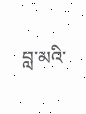བླ་མའི་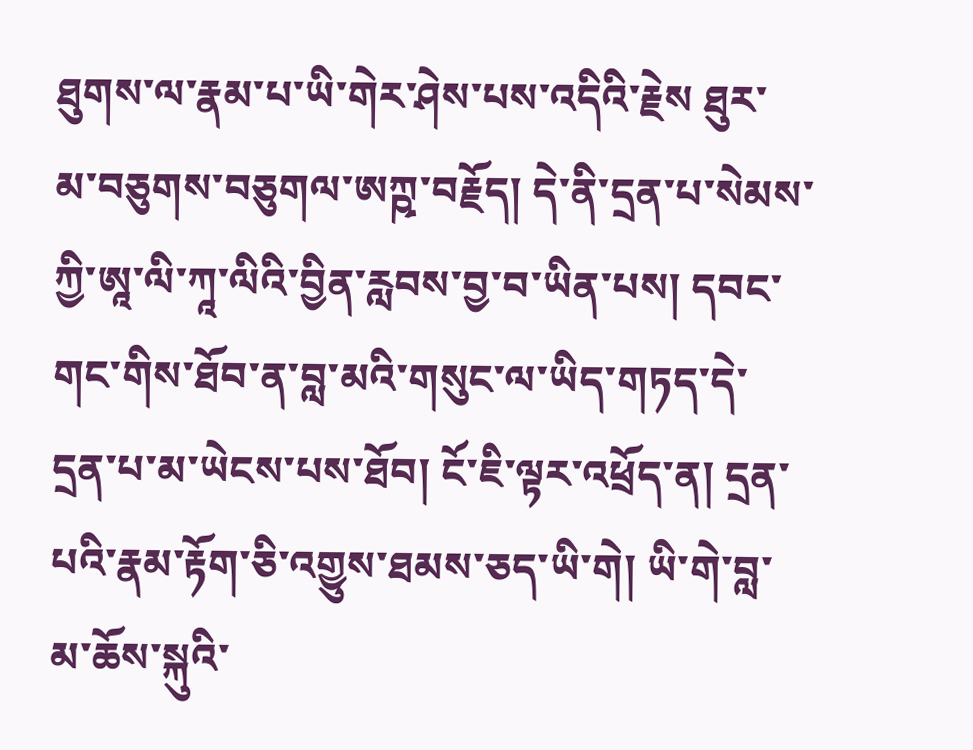ཐུགས་ལ་རྣམ་པ་ཡི་གེར་ཤེས་པས་འདིའི་རྗེས ཐུར་མ་བཅུགས་བཅུགལ་ཨཀྵ་བརྗོད། དེ་ནི་དྲན་པ་སེམས་ཀྱི་ཨཱ་ལི་ཀཱ་ལིའི་བྱིན་རླབས་བྱ་བ་ཡིན་པས། དབང་གང་གིས་ཐོབ་ན་བླ་མའི་གསུང་ལ་ཡིད་གཏད་དེ་དྲན་པ་མ་ཡེངས་པས་ཐོབ། ངོ་ཇི་ལྟར་འཕྲོད་ན། དྲན་པའི་རྣམ་རྟོག་ཅི་འགྱུས་ཐམས་ཅད་ཡི་གེ། ཡི་གེ་བླ་མ་ཆོས་སྐུའི་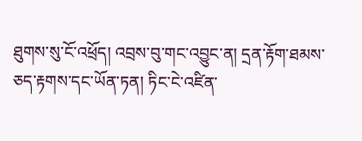ཐུགས་སུ་ངོ་འཕྲོད། འབྲས་བུ་གང་འབྱུང་ན། དྲན་རྟོག་ཐམས་ཅད་རྟགས་དང་ཡོན་ཏན། ཏིང་ངེ་འཛིན་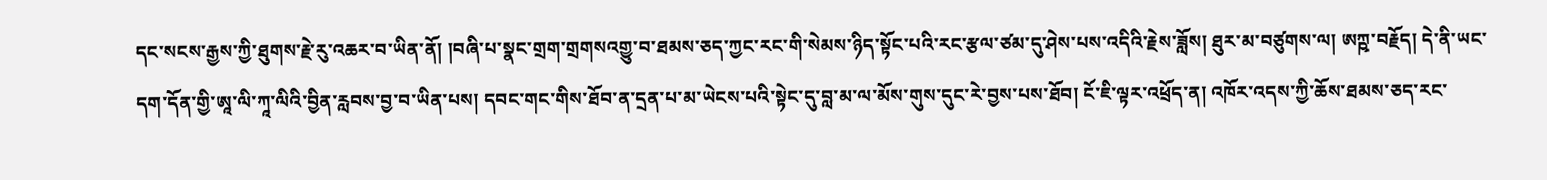དང་སངས་རྒྱས་ཀྱི་ཐུགས་རྗེ་རུ་འཆར་བ་ཡིན་ནོ། །བཞི་པ་སྣང་གྲག་གྲགསའགྱུ་བ་ཐམས་ཅད་ཀྱང་རང་གི་སེམས་ཉིད་སྟོང་པའི་རང་རྩལ་ཙམ་དུ་ཤེས་པས་འདིའི་རྗེས་ཟློས། ཐུར་མ་བཙུགས་ལ། ཨཀྵ་བརྗོད། དེ་ནི་ཡང་དག་དོན་གྱི་ཨཱ་ལི་ཀཱ་ལིའི་བྱིན་རླབས་བྱ་བ་ཡིན་པས། དབང་གང་གིས་ཐོབ་ན་དྲན་པ་མ་ཡེངས་པའི་སྟེང་དུ་བླ་མ་ལ་མོས་གུས་དུང་རེ་བྱས་པས་ཐོབ། ངོ་ཇི་ལྟར་འཕྲོད་ན། འཁོར་འདས་ཀྱི་ཆོས་ཐམས་ཅད་རང་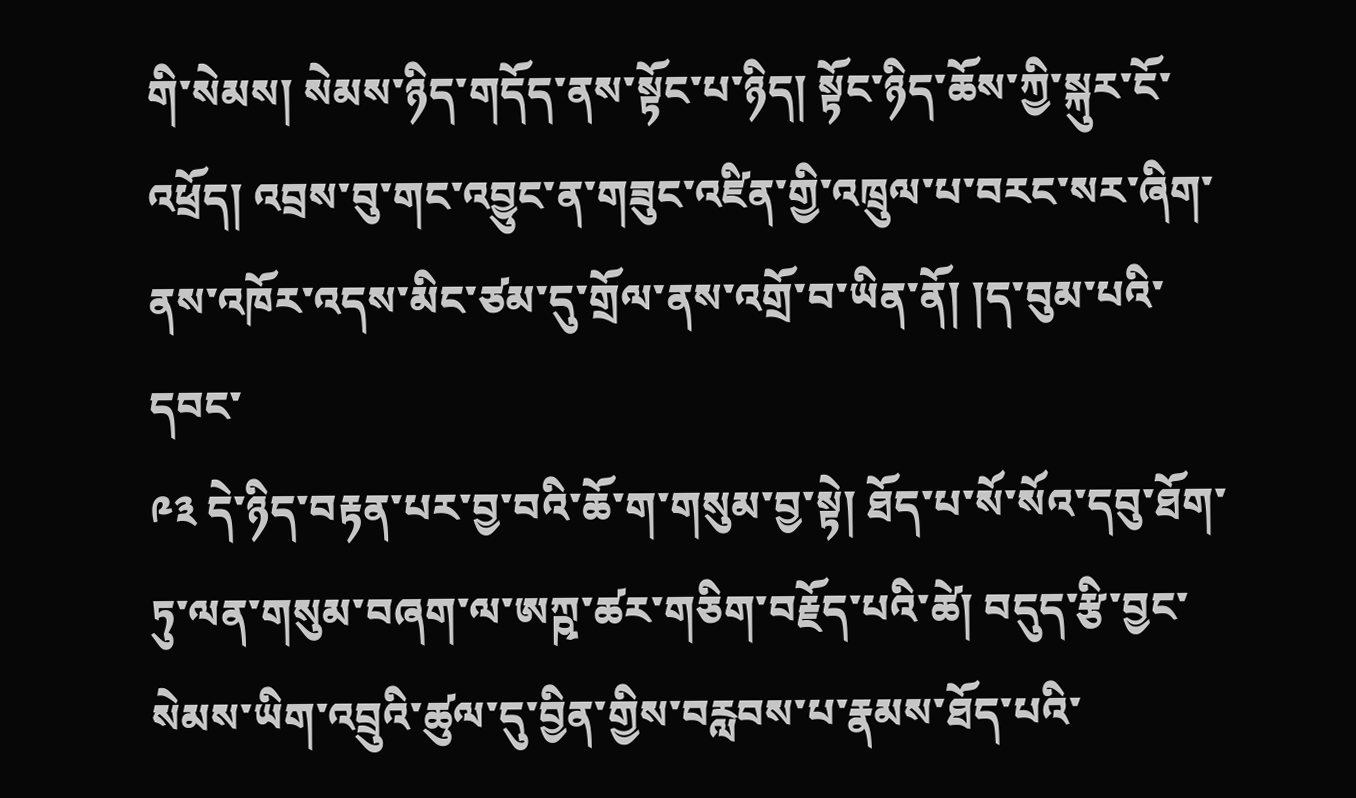གི་སེམས། སེམས་ཉིད་གདོད་ནས་སྟོང་པ་ཉིད། སྟོང་ཉིད་ཆོས་ཀྱི་སྐུར་ངོ་འཕྲོད། འབྲས་བུ་གང་འབྱུང་ན་གཟུང་འཛིན་གྱི་འཁྲུལ་པ་བརང་སར་ཞིག་ནས་འཁོར་འདས་མིང་ཙམ་དུ་གྲོལ་ནས་འགྲོ་བ་ཡིན་ནོ། །ད་བུམ་པའི་དབང་
༩༣ དེ་ཉིད་བརྟན་པར་བྱ་བའི་ཆོ་ག་གསུམ་བྱ་སྟེ། ཐོད་པ་སོ་སོའ་དབུ་ཐོག་ཏུ་ལན་གསུམ་བཞག་ལ་ཨཀྵ་ཚར་གཅིག་བརྗོད་པའི་ཚེ། བདུད་རྩི་བྱང་སེམས་ཡིག་འབྲུའི་ཚུལ་དུ་བྱིན་གྱིས་བརླབས་པ་རྣམས་ཐོད་པའི་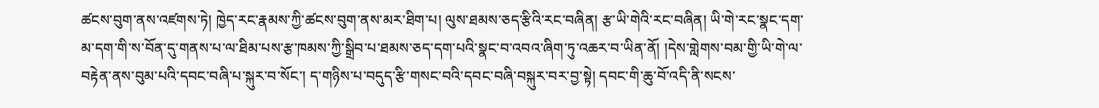ཚངས་བུག་ནས་འཛགས་ཏེ། ཁྱེད་རང་རྣམས་ཀྱི་ཚངས་བུག་ནས་མར་ཐིག་པ། ལུས་ཐམས་ཅད་རྩིའི་རང་བཞིན། རྩ་ཡི་གེའི་རང་བཞིན། ཡི་གེ་རང་སྣང་དག་མ་དག་གི་ས་བོན་དུ་གནས་པ་ལ་ཐིམ་པས་རྩ་ཁམས་ཀྱི་སྒྲིབ་པ་ཐམས་ཅད་དག་པའི་སྣང་བ་འབའ་ཞིག་ཏུ་འཆར་བ་ཡིན་ནོ། །དེས་གླེགས་བམ་གྱི་ཡི་གེ་ལ་བརྟེན་ནས་བུམ་པའི་དབང་བཞི་པ་སྐུར་བ་སོང་། ད་གཉིས་པ་བདུད་རྩི་གསང་བའི་དབང་བཞི་བསྐུར་བར་བྱ་སྟེ། དབང་གི་ཆུ་བོ་འདི་ནི་སངས་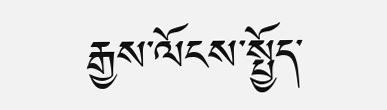རྒྱས་ལོངས་སྤྱོད་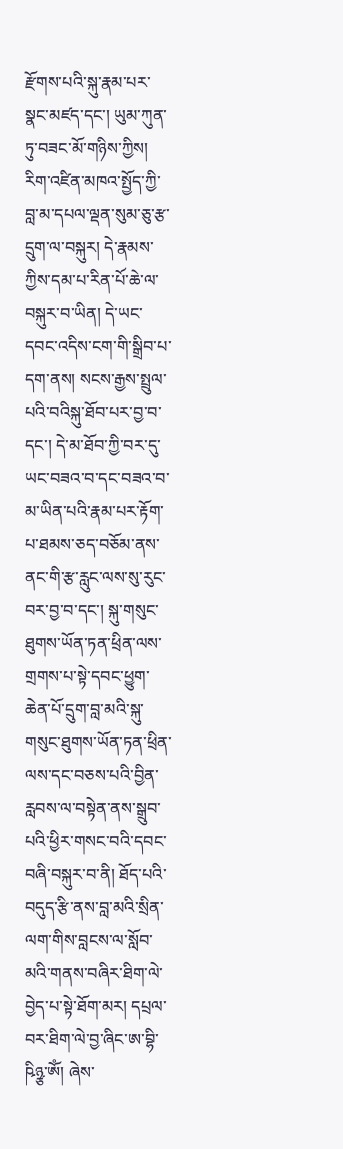རྫོགས་པའི་སྐུ་རྣམ་པར་སྣང་མཛད་དང་། ཡུམ་ཀུན་ཏུ་བཟང་མོ་གཉིས་ཀྱིས། རིག་འཛིན་མཁའ་སྤྱོད་ཀྱི་བླ་མ་དཔལ་ལྡན་སུམ་ཅུ་རྩ་དྲུག་ལ་བསྐུར། དེ་རྣམས་ཀྱིས་དམ་པ་རིན་པོ་ཆེ་ལ་བསྐུར་བ་ཡིན། དེ་ཡང་དབང་འདིས་ངག་གི་སྒྲིབ་པ་དག་ནས། སངས་རྒྱས་སྤྲུལ་པའི་བའིསྐུ་ཐོབ་པར་བྱ་བ་དང་། དེ་མ་ཐོབ་ཀྱི་བར་དུ་ཡང་བཟའ་བ་དང་བཟའ་བ་མ་ཡིན་པའི་རྣམ་པར་རྟོག་པ་ཐམས་ཅད་བཅོམ་ནས་ནང་གི་རྩ་རླུང་ལས་སུ་རུང་བར་བྱ་བ་དང་། སྐུ་གསུང་ཐུགས་ཡོན་ཏན་ཕྲིན་ལས་གྲགས་པ་སྟེ་དབང་ཕྱུག་ཆེན་པོ་དྲུག་བླ་མའི་སྐུ་གསུང་ཐུགས་ཡོན་ཏན་ཕྲིན་ལས་དང་བཅས་པའི་བྱིན་རླབས་ལ་བསྟེན་ནས་སྒྲུབ་པའི་ཕྱིར་གསང་བའི་དབང་བཞི་བསྐུར་བ་ནི། ཐོད་པའི་བདུད་རྩི་ནས་བླ་མའི་སྲིན་ལག་གིས་བླངས་ལ་སློབ་མའི་གནས་བཞིར་ཐིག་ལེ་བྱེད་པ་སྟེ་ཐོག་མར། དཔྲལ་བར་ཐིག་ལེ་བྱ་ཞིང་ཨ་བྷི་ཥིཉྩ་ༀ། ཞེས་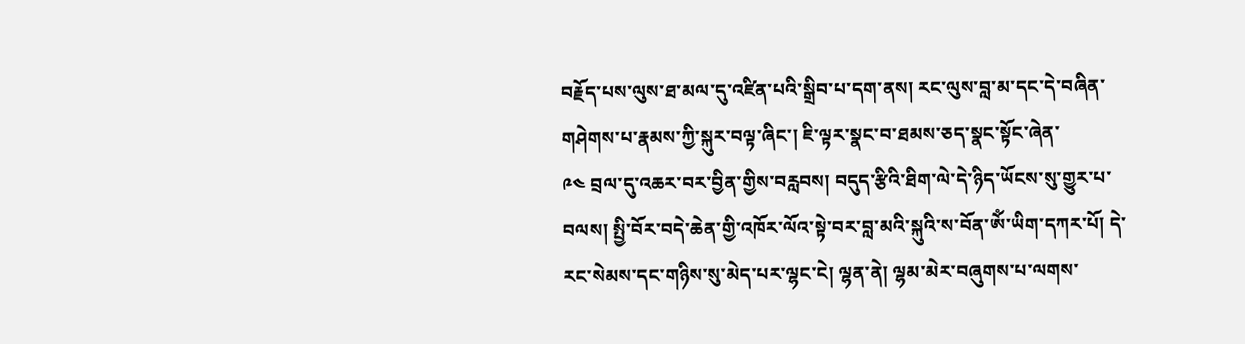བརྗོད་པས་ལུས་ཐ་མལ་དུ་འཛིན་པའི་སྒྲིབ་པ་དག་ནས། རང་ལུས་བླ་མ་དང་དེ་བཞིན་གཤེགས་པ་རྣམས་ཀྱི་སྐུར་བལྟ་ཞིང་། ཇི་ལྟར་སྣང་བ་ཐམས་ཅད་སྣང་སྟོང་ཞེན་
༩༤ བྲལ་དུ་འཆར་བར་བྱིན་གྱིས་བརླབས། བདུད་རྩིའི་ཐིག་ལེ་དེ་ཉིད་ཡོངས་སུ་གྱུར་པ་བལས། སྤྱི་བོར་བདེ་ཆེན་གྱི་འཁོར་ལོའ་སྟེ་བར་བླ་མའི་སྐུའི་ས་བོན་ༀ་ཡིག་དཀར་པོ། དེ་རང་སེམས་དང་གཉིས་སུ་མེད་པར་ལྷང་ངེ། ལྷན་ནེ། ལྷམ་མེར་བཞུགས་པ་ལགས་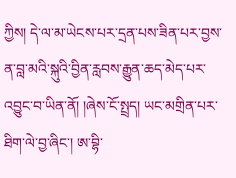ཀྱིས། དེ་ལ་མ་ཡེངས་པར་དྲན་པས་ཟིན་པར་བྱས་ན་བླ་མའི་སྐུའི་བྱིན་རླབས་རྒྱུན་ཆད་མེད་པར་འབྱུང་བ་ཡིན་ནོ། །ཞེས་ངོ་སྤྲད། ཡང་མགྲིན་པར་ཐིག་ལེ་བྱ་ཞིང་། ཨ་བྷི་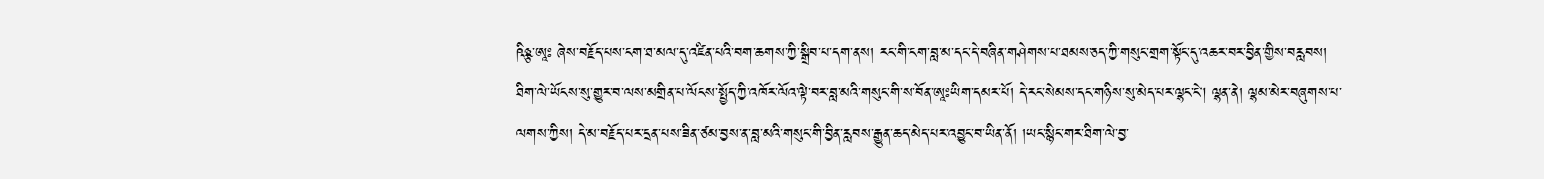ཥིཉྩ་ཨཱཿ ཞེས་བརྗོད་པས་ངག་ཐ་མལ་དུ་འཛིན་པའི་བག་ཆགས་ཀྱི་སྒྲིབ་པ་དག་ནས། རང་གི་ངག་བླ་མ་དང་དེ་བཞིན་གཤེགས་པ་ཐམས་ཅད་ཀྱི་གསུང་གྲག་སྟོང་དུ་འཆར་བར་བྱིན་གྱིས་བརླབས། ཐིག་ལེ་ཡོངས་སུ་གྱུར་བ་ལས་མགྲིན་པ་ལོངས་སྤྱོད་ཀྱི་འཁོར་ལོའ་ལྟེ་བར་བླ་མའི་གསུང་གི་ས་བོན་ཨཱཿཡིག་དམར་པོ། དེ་རང་སེམས་དང་གཉིས་སུ་མེད་པར་ལྷང་ངེ། ལྷན་ནེ། ལྷམ་མེར་བཞུགས་པ་ལགས་ཀྱིས། དེ་མ་བརྗོད་པར་དྲན་པས་ཟིན་ཙམ་བྱས་ན་བླ་མའི་གསུང་གི་བྱིན་རླབས་རྒྱུན་ཆད་མེད་པར་འབྱུང་བ་ཡིན་ནོ། །ཡང་སྙིང་གར་ཐིག་ལེ་བྱ་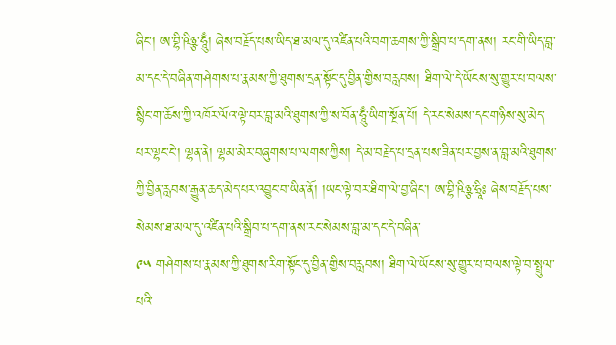ཞིང་། ཨ་བྷི་ཥིཉྩ་ཧཱུྃ། ཞེས་བརྗོད་པས་ཡིད་ཐ་མལ་དུ་འཛིན་པའི་བག་ཆགས་ཀྱི་སྒྲིབ་པ་དག་ནས། རང་གི་ཡིད་བླ་མ་དང་དེ་བཞིན་གཤེགས་པ་རྣམས་ཀྱི་ཐུགས་དྲན་སྟོང་དུ་བྱིན་གྱིས་བརླབས། ཐིག་ལེ་དེ་ཡོངས་སུ་གྱུར་པ་བལས་སྙིང་ག་ཆོས་ཀྱི་འཁོར་ལོའ་ལྟེ་བར་བླ་མའི་ཐུགས་ཀྱི་ས་བོན་ཧཱུྃ་ཡིག་སྔོན་པོ། དེ་རང་སེམས་དང་གཉིས་སུ་མེད་པར་ལྷང་ངེ་། ལྷན་ནེ། ལྷམ་མེར་བཞུགས་པ་ལགས་ཀྱིས། དེ་མ་བརྗེད་པ་དྲན་པས་ཟིན་པར་བྱས་ན་བླ་མའི་ཐུགས་ཀྱི་བྱིན་རླབས་རྒྱུན་ཆད་མེད་པར་འབྱུང་བ་ཡིན་ནོ། །ཡང་ལྟེ་བར་ཐིག་ལེ་བྱ་ཞིང་། ཨ་བྷི་ཥིཉྩ་ཧྲཱིཿ ཞེས་བརྗོད་པས་སེམས་ཐ་མལ་དུ་འཛིན་པའི་སྒྲིབ་པ་དག་ནས་རང་སེམས་བླ་མ་དང་དེ་བཞིན་
༩༥ གཤེགས་པ་རྣམས་ཀྱི་ཐུགས་རིག་སྟོང་དུ་བྱིན་གྱིས་བརླབས། ཐིག་ལེ་ཡོངས་སུ་གྱུར་པ་བལས་ལྟེ་བ་སྤྲུལ་པའི་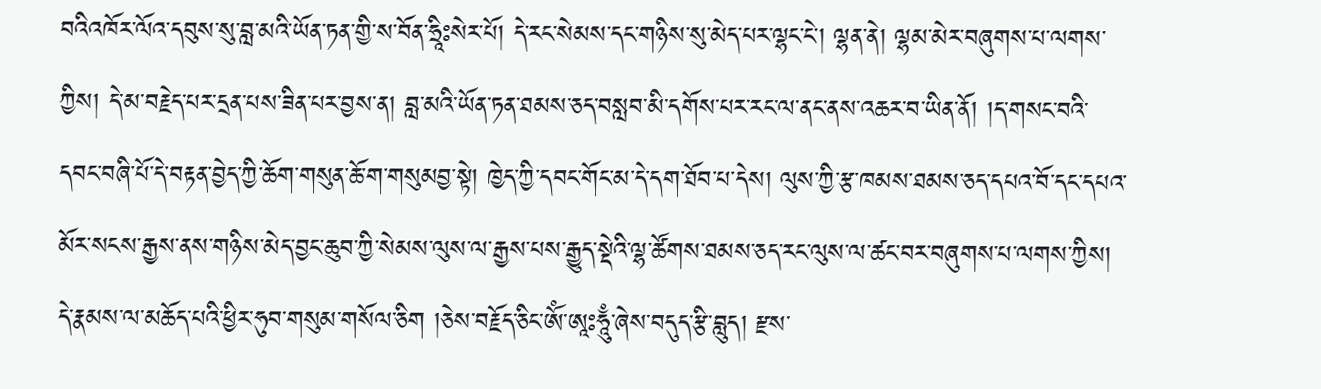བའིའཁོར་ལོའ་དབུས་སུ་བླ་མའི་ཡོན་ཏན་གྱི་ས་བོན་ཧྲཱིཿསེར་པོ། དེ་རང་སེམས་དང་གཉིས་སུ་མེད་པར་ལྷང་ངེ་། ལྷན་ནེ། ལྷམ་མེར་བཞུགས་པ་ལགས་ཀྱིས། དེ་མ་བརྗེད་པར་དྲན་པས་ཟིན་པར་བྱས་ན། བླ་མའི་ཡོན་ཏན་ཐམས་ཅད་བསླབ་མི་དགོས་པར་རང་ལ་ནང་ནས་འཆར་བ་ཡིན་ནོ། །ད་གསང་བའི་དབང་བཞི་པོ་དེ་བརྟན་བྱེད་ཀྱི་ཆོག་གསུན་ཆོ་ག་གསུམབྱ་སྟེ། ཁྱེད་ཀྱི་དབང་གོང་མ་དེ་དག་ཐོབ་པ་དེས། ལུས་ཀྱི་རྩ་ཁམས་ཐམས་ཅད་དཔའ་བོ་དང་དཔའ་མོར་སངས་རྒྱས་ནས་གཉིས་མེད་བྱང་ཆུབ་ཀྱི་སེམས་ལུས་ལ་རྒྱས་པས་རྒྱུད་སྡེའི་ལྷ་ཚོགས་ཐམས་ཅད་རང་ལུས་ལ་ཚང་བར་བཞུགས་པ་ལགས་ཀྱིས། དེ་རྣམས་ལ་མཆོད་པའི་ཕྱིར་ཧུབ་གསུམ་གསོལ་ཅིག །ཅེས་བརྗོད་ཅིང་ༀ་ཨཱཿཧཱུྃ་ཞེས་བདུད་རྩི་བླུད། རྫས་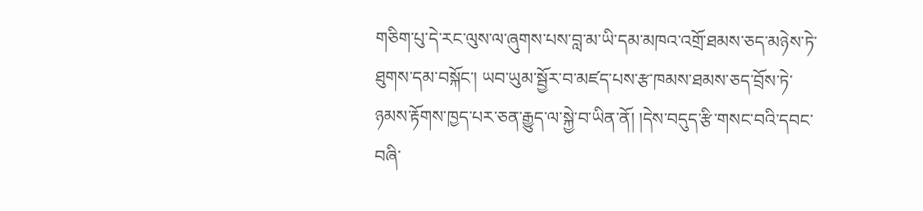གཅིག་པུ་དེ་རང་ལུས་ལ་ཞུགས་པས་བླ་མ་ཡི་དམ་མཁའ་འགྲོ་ཐམས་ཅད་མཉེས་ཏེ་ཐུགས་དམ་བསྐོང་། ཡབ་ཡུམ་སྦྱོར་བ་མཛད་པས་རྩ་ཁམས་ཐམས་ཅད་བྲོས་ཏེ་ཉམས་རྟོགས་ཁྱད་པར་ཅན་རྒྱུད་ལ་སྐྱེ་བ་ཡིན་ནོ། །དེས་བདུད་རྩི་གསང་བའི་དབང་བཞི་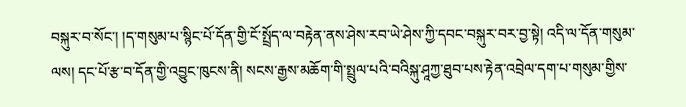བསྐུར་བ་སོང་། །ད་གསུམ་པ་སྙིང་པོ་དོན་གྱི་ངོ་སྤྲོད་ལ་བརྟེན་ནས་ཤེས་རབ་ཡེ་ཤེས་ཀྱི་དབང་བསྐུར་བར་བྱ་སྟེ། འདི་ལ་དོན་གསུམ་ལས། དང་པོ་རྩ་བ་དོན་གྱི་འབྱུང་ཁུངས་ནི། སངས་རྒྱས་མཆོག་གི་སྤྲུལ་པའི་བའིསྐུ་ཤཱཀྱ་ཐུབ་པས་རྟེན་འབྲེལ་དག་པ་གསུམ་གྱིས་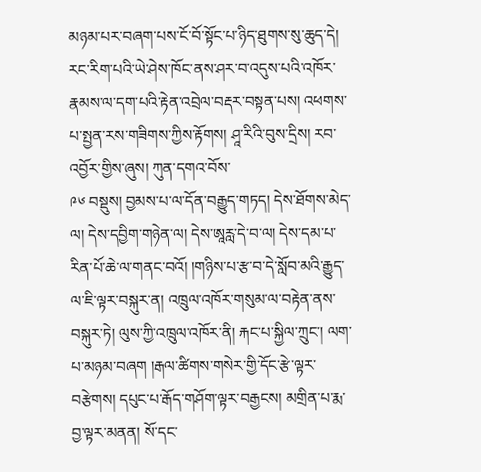མཉམ་པར་བཞག་པས་ངོ་བོ་སྟོང་པ་ཉིད་ཐུགས་སུ་ཆུད་དེ། རང་རིག་པའི་ཡེ་ཤེས་ཁོང་ནས་ཤར་བ་འདུས་པའི་འཁོར་རྣམས་ལ་དག་པའི་རྟེན་འབྲེལ་བརྡར་བསྟན་པས། འཕགས་པ་སྤྱན་རས་གཟིགས་ཀྱིས་རྟོགས། ཤཱ་རིའི་བུས་དྲིས། རབ་འབྱོར་གྱིས་ཞུས། ཀུན་དགའ་བོས་
༩༦ བསྡུས། བྱམས་པ་ལ་དོན་བརྒྱུད་གཏད། དེས་ཐོགས་མེད་ལ། དེས་དབྱིག་གཉེན་ལ། དེས་ཨཱརླ་དེ་བ་ལ། དེས་དམ་པ་རིན་པོ་ཆེ་ལ་གནང་བའོ། །གཉིས་པ་རྩ་བ་དེ་སློབ་མའི་རྒྱུད་ལ་ཇི་ལྟར་བསྐུར་ན། འཁྲུལ་འཁོར་གསུམ་ལ་བརྟེན་ནས་བསྐུར་ཏེ། ལུས་ཀྱི་འཁྲུལ་འཁོར་ནི། རྐང་པ་སྐྱིལ་ཀྲུང་། ལག་པ་མཉམ་བཞག །རྒལ་ཚིགས་གསེར་གྱི་དོང་རྩེ་ལྟར་བརྩེགས། དཔུང་པ་རྒོད་གཤོག་ལྟར་བརྒྱངས། མགྲིན་པ་རྨ་བྱ་ལྟར་མནན། སོ་དང་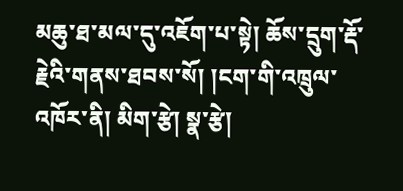མཆུ་ཐ་མལ་དུ་འཇོག་པ་སྟེ། ཆོས་དྲུག་རྡོ་རྗེའི་གནས་ཐབས་སོ། །ངག་གི་འཁྲུལ་འཁོར་ནི། མིག་རྩེ། སྣ་རྩེ།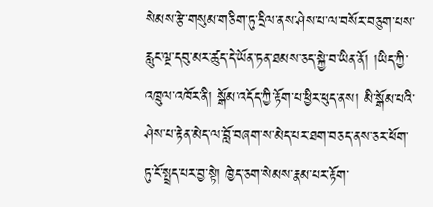སེམས་རྩེ་གསུམ་གཅིག་ཏུ་དྲིལ་ནས་ཤེས་པ་ལ་བསོར་བཅུག་པས་རླུང་ལྔ་དབུ་མར་ཚུད་དེ་ཡོན་ཏན་ཐམས་ཅད་སྐྱེ་བ་ཡིན་ནོ། །ཡིད་ཀྱི་འཁྲུལ་འཁོར་ནི། སྒོམ་འདོད་ཀྱི་རྟོག་པ་ཕྱིར་ཕུད་ནས། མི་སྒོམ་པའི་ཤེས་པ་རྟེན་མེད་ལ་བློ་བཞག་ས་མེད་པར་ཐག་བཅད་ནས་ཅར་ཕོག་ཏུ་ངོ་སྤྲད་པར་བྱ་སྟེ། ཁྱེད་ཅག་སེམས་རྣམ་པར་རྟོག་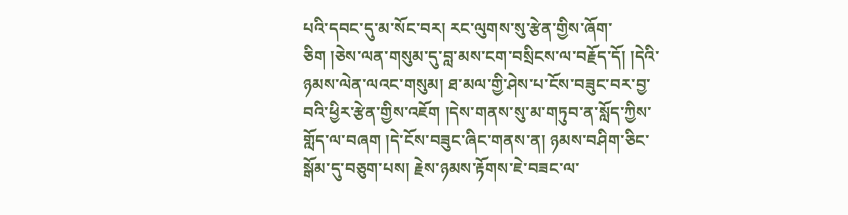པའི་དབང་དུ་མ་སོང་བར། རང་ལུགས་སུ་རྩེན་གྱིས་ཞོག་ཅིག །ཅེས་ལན་གསུམ་དུ་བླ་མས་ངག་བསྲིངས་ལ་བརྗོད་དོ། །དེའི་ཉམས་ལེན་ལའང་གསུམ། ཐ་མལ་གྱི་ཤེས་པ་ངོས་བཟུང་བར་བྱ་བའི་ཕྱིར་རྩེན་གྱིས་འཇོག །དེས་གནས་སུ་མ་གཏུབ་ན་སློད་ཀྱིས་གློད་ལ་བཞག །དེ་ངོས་བཟུང་ཞིང་གནས་ན། ཉམས་བཤིག་ཅིང་སྒོམ་དུ་བཅུག་པས། རྗེས་ཉམས་རྟོགས་ཇེ་བཟང་ལ་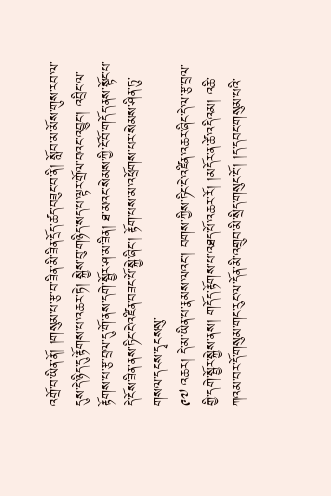འགྲོ་བ་ཡིན་ནོ། །གསུམ་པ་རྩ་བ་ཟིན་མི་ཟིན་དྲོད་ཚད་བཟུང་བ་ནི། སློབ་མ་མོས་གུས་རབ་ལ་དུས་དེ་ཉིད་དུ་རྟོགས་པ་འཆར་ཏེ། སྐྱེས་བུ་གཉིད་སད་པ་ལྟར་གྲོལ་བའང་འབྱུང་། འབྲིང་ལ་རྟོགས་པ་རྩ་བྲལ་དུ་གོ་ནས་དགེ་སྦྱོར་ཤ་མ་ཟིན། ཐ་མའང་སེམས་ཀྱི་ངོ་བོ་གདོད་ནས་སྟོང་པ་དེ་ངོས་ཟིན་ནས་ཏིང་ངེ་འཛིན་བཟང་པོ་སྐྱེ་ཞིང་། རྟོག་པས་མ་འཕྲོགས་པར་སེམས་ཤིན་ཏུ་གསལ་དངས་དྭངསསུ་
༩༧ འཆར། དེ་མ་ཡིན་པ་རྣམས་ལའང་། བགས་ཀྱིས་ཏིང་ངེ་འཛིན་འཆར་ཞིང་དེ་ལ་རྩ་བྲལ་གྱི་དགེ་སྦྱོར་སྐྱེས་ནས། གདོད་རྟོགས་པ་འཐད་པོ་འཆར་རོ། །མདོར་ན་ཚེ་འདིའམ། འཆི་ཀའམ་བར་དོ་གསུམ་གང་རུང་ལ་དོན་མི་འགྲུབ་མི་སྲིད་གསུང་ངོ་། །ད་དབང་གསུམ་པའི་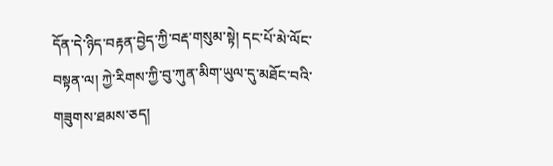དོན་དེ་ཉིད་བརྟན་བྱེད་ཀྱི་བརྡ་གསུམ་སྟེ། དང་པོ་མེ་ལོང་བསྟན་ལ། ཀྱེ་རིགས་ཀྱི་བུ་ཀུན་མིག་ཡུལ་དུ་མཐོང་བའི་གཟུགས་ཐམས་ཅད།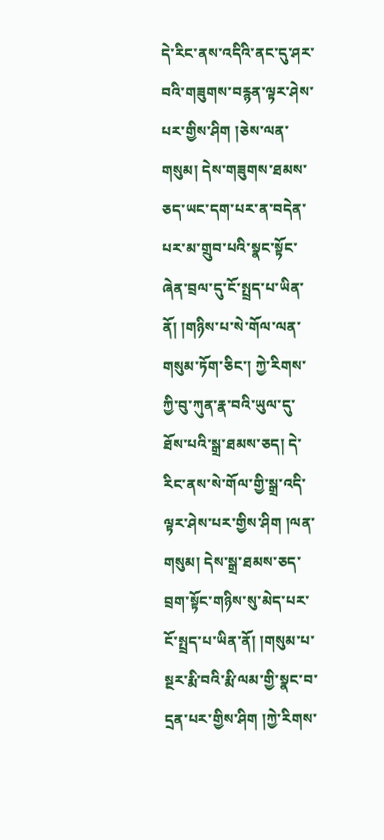དེ་རིང་ནས་འདིའི་ནང་དུ་ཤར་བའི་གཟུགས་བརྙན་ལྟར་ཤེས་པར་གྱིས་ཤིག །ཅེས་ལན་གསུམ། དེས་གཟུགས་ཐམས་ཅད་ཡང་དག་པར་ན་བདེན་པར་མ་གྲུབ་པའི་སྣང་སྟོང་ཞེན་བྲལ་དུ་ངོ་སྤྲད་པ་ཡིན་ནོ། །གཉིས་པ་སེ་གོལ་ལན་གསུམ་ཏོག་ཅིང་། ཀྱེ་རིགས་ཀྱི་བུ་ཀུན་རྣ་བའི་ཡུལ་དུ་ཐོས་པའི་སྒྲ་ཐམས་ཅད། དེ་རིང་ནས་སེ་གོལ་གྱི་སྒྲ་འདི་ལྟར་ཤེས་པར་གྱིས་ཤིག །ལན་གསུམ། དེས་སྒྲ་ཐམས་ཅད་བྲག་སྟོང་གཉིས་སུ་མེད་པར་ངོ་སྤྲད་པ་ཡིན་ནོ། །གསུམ་པ་སྔར་རྨི་བའི་རྨི་ལམ་གྱི་སྣང་བ་དྲན་པར་གྱིས་ཤིག །ཀྱེ་རིགས་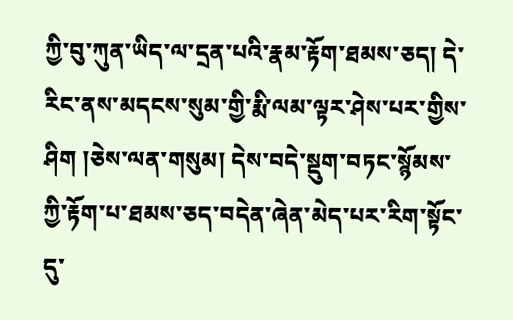ཀྱི་བུ་ཀུན་ཡིད་ལ་དྲན་པའི་རྣམ་རྟོག་ཐམས་ཅད། དེ་རིང་ནས་མདངས་སུམ་གྱི་རྨི་ལམ་ལྟར་ཤེས་པར་གྱིས་ཤིག །ཅེས་ལན་གསུམ། དེས་བདེ་སྡུག་བཏང་སྙོམས་ཀྱི་རྟོག་པ་ཐམས་ཅད་བདེན་ཞེན་མེད་པར་རིག་སྟོང་དུ་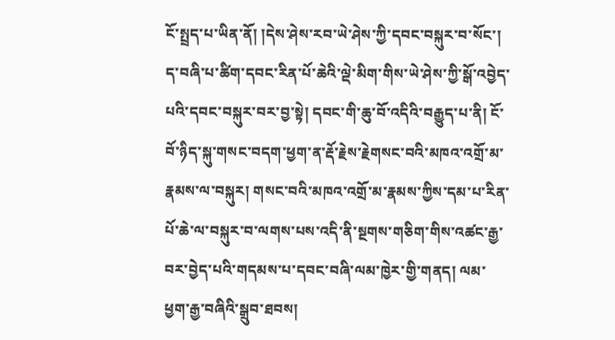ངོ་སྤྲད་པ་ཡིན་ནོ། །དེས་ཤེས་རབ་ཡེ་ཤེས་ཀྱི་དབང་བསྐུར་བ་སོང་། ད་བཞི་པ་ཚིག་དབང་རིན་པོ་ཆེའི་ལྡེ་མིག་གིས་ཡེ་ཤེས་ཀྱི་སྒོ་འབྱེད་པའི་དབང་བསྐུར་བར་བྱ་སྟེ། དབང་གི་ཆུ་བོ་འདིའི་བརྒྱུད་པ་ནི། ངོ་བོ་ཉིད་སྐུ་གསང་བདག་ཕྱག་ན་རྡོ་རྗེས་རྗེགསང་བའི་མཁའ་འགྲོ་མ་རྣམས་ལ་བསྐུར། གསང་བའི་མཁའ་འགྲོ་མ་རྣམས་ཀྱིས་དམ་པ་རིན་པོ་ཆེ་ལ་བསྐུར་བ་ལགས་པས་འདི་ནི་སྔགས་གཅིག་གིས་འཚང་རྒྱ་བར་བྱེད་པའི་གདམས་པ་དབང་བཞི་ལམ་ཁྱེར་གྱི་གནད། ལམ་ཕྱག་རྒྱ་བཞིའི་སྒྲུབ་ཐབས།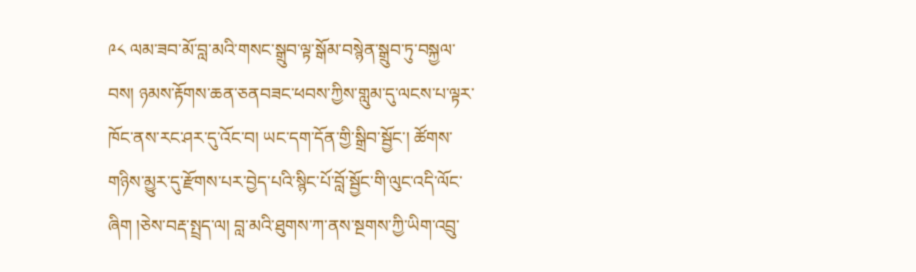༩༨ ལམ་ཟབ་མོ་བླ་མའི་གསང་སྒྲུབ་ལྟ་སྒོམ་བསྙེན་སྒྲུབ་ཏུ་བསྐྱལ་བས། ཉམས་རྟོགས་ཆན་ཅནབཟང་ཕབས་ཀྱིས་གླུམ་དུ་ལངས་པ་ལྟར་ཁོང་ནས་རང་ཤར་དུ་འོང་བ། ཡང་དག་དོན་གྱི་སྒྲིབ་སྦྱོང་། ཚོགས་གཉིས་མྱུར་དུ་རྫོགས་པར་བྱེད་པའི་སྙིང་པོ་བློ་སྦྱོང་གི་ལུང་འདི་ལོང་ཞིག །ཅེས་བརྡ་སྤྲད་ལ། བླ་མའི་ཐུགས་ཀ་ནས་སྔགས་ཀྱི་ཡིག་འབྲུ་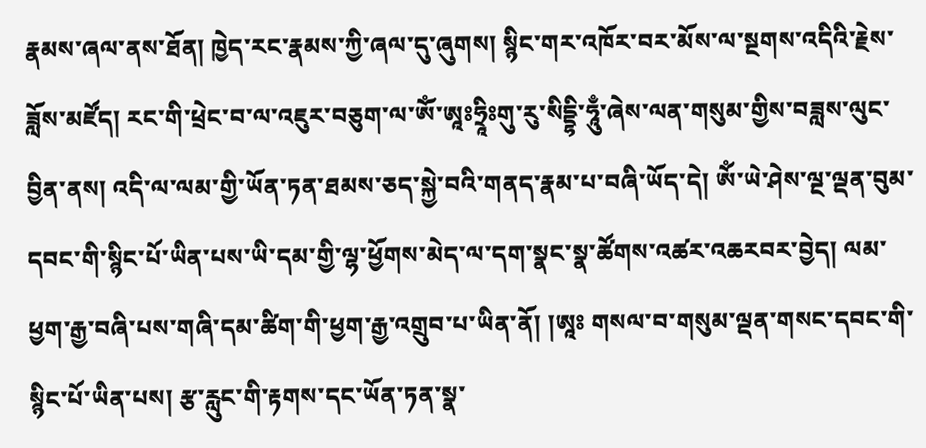རྣམས་ཞལ་ནས་ཐོན། ཁྱེད་རང་རྣམས་ཀྱི་ཞལ་དུ་ཞུགས། སྙིང་གར་འཁོར་བར་མོས་ལ་སྔགས་འདིའི་རྗེས་ཟློས་མཛོད། རང་གི་ཕྲེང་བ་ལ་འཇུར་བཅུག་ལ་ༀ་ཨཱཿཧྲཱིཿགུ་རུ་སིདྡྷི་ཧཱུྃ་ཞེས་ལན་གསུམ་གྱིས་བཟླས་ལུང་བྱིན་ནས། འདི་ལ་ལམ་གྱི་ཡོན་ཏན་ཐམས་ཅད་སྐྱེ་བའི་གནད་རྣམ་པ་བཞི་ཡོད་དེ། ༀ་ཡེ་ཤེས་ལྔ་ལྡན་བུམ་དབང་གི་སྙིང་པོ་ཡིན་པས་ཡི་དམ་གྱི་ལྷ་ཕྱོགས་མེད་ལ་དག་སྣང་སྣ་ཚོགས་འཚར་འཆརབར་བྱེད། ལམ་ཕྱག་རྒྱ་བཞི་པས་གཞི་དམ་ཚིག་གི་ཕྱག་རྒྱ་འགྲུབ་པ་ཡིན་ནོ། །ཨཱཿ གསལ་བ་གསུམ་ལྡན་གསང་དབང་གི་སྙིང་པོ་ཡིན་པས། རྩ་རླུང་གི་རྟགས་དང་ཡོན་ཏན་སྣ་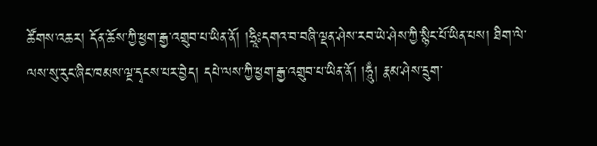ཚོགས་འཆར། དོན་ཆོས་ཀྱི་ཕྱག་རྒྱ་འགྲུབ་པ་ཡིན་ནོ། །ཧྲཱིཿདགའ་བ་བཞི་ལྡན་ཤེས་རབ་ཡེ་ཤེས་ཀྱི་སྙིང་པོ་ཡིན་པས། ཐིག་ལེ་ལས་སུ་རུང་ཞིང་ཁམས་ལྔ་དྭངས་པར་བྱེད། དཔེ་ལས་ཀྱི་ཕྱག་རྒྱ་འགྲུབ་པ་ཡིན་ནོ། །ཧཱུྃ། རྣམ་ཤེས་དྲུག་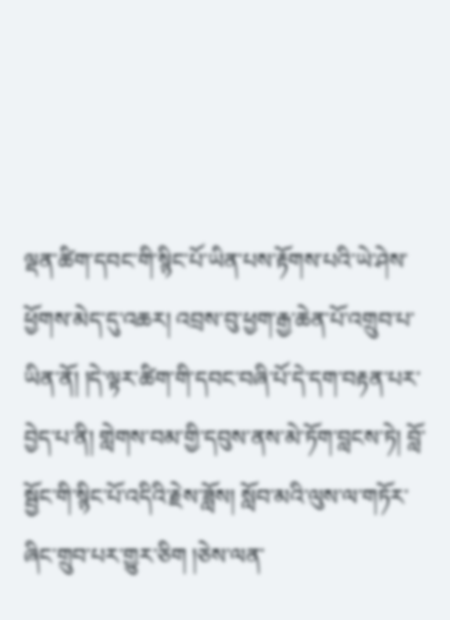ལྡན་ཚིག་དབང་གི་སྙིང་པོ་ཡིན་པས་རྟོགས་པའི་ཡེ་ཤེས་ཕྱོགས་མེད་དུ་འཆར། འབྲས་བུ་ཕྱག་རྒྱ་ཆེན་པོ་འགྲུབ་པ་ཡིན་ནོ། །དེ་ལྟར་ཚིག་གི་དབང་བཞི་པོ་དེ་དག་བརྟན་པར་བྱེད་པ་ནི། གླེགས་བམ་གྱི་དབུས་ནས་མེ་ཏོག་བླངས་ཏེ། བློ་སྦྱོང་གི་སྙིང་པོ་འདིའི་རྗེས་ཟློས། སློབ་མའི་ལུས་ལ་གཏོར་ཞིང་གྲུབ་པར་གྱུར་ཅིག །ཅེས་ལན་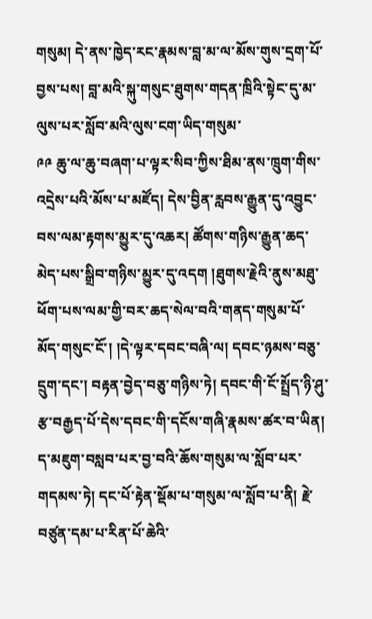གསུམ། དེ་ནས་ཁྱེད་རང་རྣམས་བླ་མ་ལ་མོས་གུས་དྲག་པོ་བྱས་པས། བླ་མའི་སྐུ་གསུང་ཐུགས་གདན་ཁྲིའི་སྟེང་དུ་མ་ལུས་པར་སློབ་མའི་ལུས་ངག་ཡིད་གསུམ་
༩༩ ཆུ་ལ་ཆུ་བཞག་པ་ལྟར་སིབ་ཀྱིས་ཐིམ་ནས་ཁྲུག་གིས་འདྲེས་པའི་མོས་པ་མཛོད། དེས་བྱིན་རླབས་རྒྱུན་དུ་འབྱུང་བས་ལམ་རྟགས་མྱུར་དུ་འཆར། ཚོགས་གཉིས་རྒྱུན་ཆད་མེད་པས་སྒྲིབ་གཉིས་མྱུར་དུ་འདག །ཐུགས་རྗེའི་ནུས་མཐུ་ཕོག་པས་ལམ་གྱི་བར་ཆད་སེལ་བའི་གནད་གསུམ་པོ་མོད་གསུང་ངོ་། །དེ་ལྟར་དབང་བཞི་ལ། དབང་ཉམས་བཅུ་དྲུག་དང་། བརྟན་བྱེད་བཅུ་གཉིས་ཏེ། དབང་གི་ངོ་སྤྲོད་ཉི་ཤུ་རྩ་བརྒྱད་པོ་དེས་དབང་གི་དངོས་གཞི་རྣམས་ཚར་བ་ཡིན། ད་མཇུག་བསླབ་པར་བྱ་བའི་ཆོས་གསུམ་ལ་སློབ་པར་གདམས་ཏེ། དང་པོ་རྟེན་སྡོམ་པ་གསུམ་ལ་སློབ་པ་ནི། རྗེ་བཙུན་དམ་པ་རིན་པོ་ཆེའི་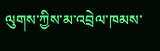ལུགས་ཀྱིས་མ་འབྲེལ་ཁམས་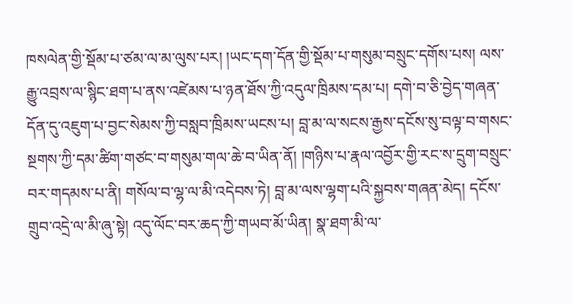ཁསལེན་གྱི་སྡོམ་པ་ཙམ་ལ་མ་ལུས་པར། །ཡང་དག་དོན་གྱི་སྡོམ་པ་གསུམ་བསྲུང་དགོས་པས། ལས་རྒྱུ་འབྲས་ལ་སྙིང་ཐག་པ་ནས་འཛེམས་པ་ཉན་ཐོས་ཀྱི་འདུལ་ཁྲིམས་དམ་པ། དགེ་བ་ཅི་བྱེད་གཞན་དོན་དུ་འཇུག་པ་བྱང་སེམས་ཀྱི་བསླབ་ཁྲིམས་ཡངས་པ། བླ་མ་ལ་སངས་རྒྱས་དངོས་སུ་བལྟ་བ་གསང་སྔགས་ཀྱི་དམ་ཚིག་གཙང་བ་གསུམ་གལ་ཆེ་བ་ཡིན་ནོ། །གཉིས་པ་རྣལ་འབྱོར་གྱི་རང་ས་དྲུག་བསྲུང་བར་གདམས་པ་ནི། གསོལ་བ་ལྷ་ལ་མི་འདེབས་ཏེ། བླ་མ་ལས་ལྷག་པའི་སྐྱབས་གཞན་མེད། དངོས་གྲུབ་འདྲེ་ལ་མི་ཞུ་སྟེ། འདུ་ལོང་བར་ཆད་ཀྱི་གཡབ་མོ་ཡིན། སྣ་ཐག་མི་ལ་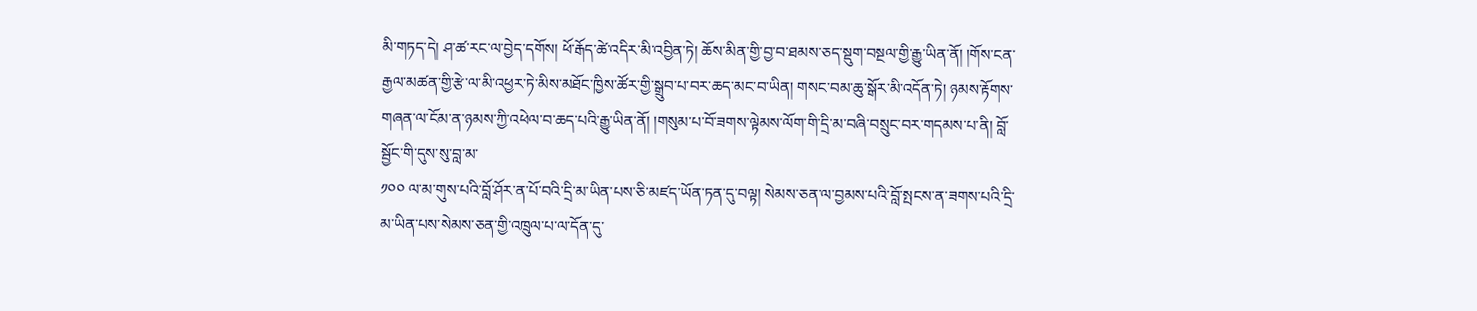མི་གཏད་དེ། ཤ་ཚ་རང་ལ་བྱེད་དགོས། ཕོ་རྒོད་ཚེ་འདིར་མི་འབྱིན་ཏེ། ཆོས་མིན་གྱི་བྱ་བ་ཐམས་ཅད་སྡུག་བསྔལ་གྱི་རྒྱུ་ཡིན་ནོ། །གོས་ངན་རྒྱལ་མཚན་གྱི་རྩེ་ལ་མི་འཕྱར་ཏེ་མིས་མཐོང་ཁྱིས་ཚོར་གྱི་སྒྲུབ་པ་བར་ཆད་མང་བ་ཡིན། གསང་བམ་ཆུ་སྒོར་མི་འདོན་ཏེ། ཉམས་རྟོགས་གཞན་ལ་ངོམ་ན་ཉམས་ཀྱི་འཕེལ་བ་ཆད་པའི་རྒྱུ་ཡིན་ནོ། །གསུམ་པ་བོ་ཟགས་ལྟེམས་ལོག་གི་དྲི་མ་བཞི་བསྲུང་བར་གདམས་པ་ནི། བློ་སྦྱོང་གི་དུས་སུ་བླ་མ་
༡༠༠ ལ་མ་གུས་པའི་བློ་ཤོར་ན་པོ་བའི་དྲི་མ་ཡིན་པས་ཅི་མཛད་ཡོན་ཏན་དུ་བལྟ། སེམས་ཅན་ལ་བྱམས་པའི་བློ་སྤངས་ན་ཟགས་པའི་དྲི་མ་ཡིན་པས་སེམས་ཅན་གྱི་འཁྲུལ་པ་ལ་དོན་དུ་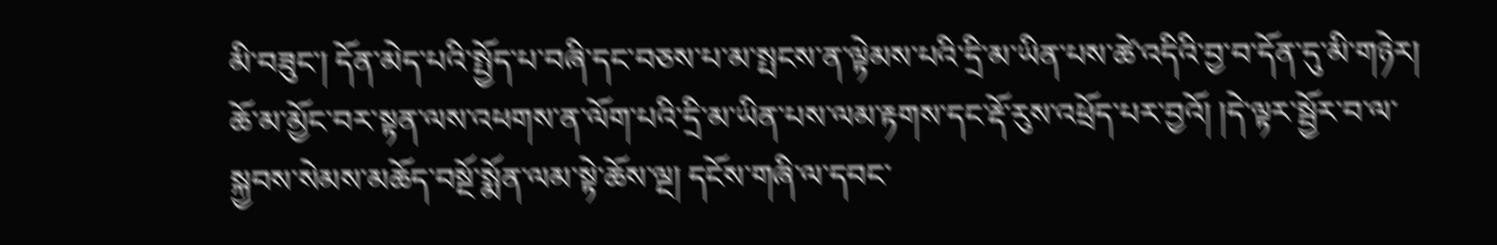མི་བཟུང་། དོན་མེད་པའི་སྤྱོད་པ་བཞི་དང་བཅས་པ་མ་སྤངས་ན་ལྟེམས་པའི་དྲི་མ་ཡིན་པས་ཚེ་འདིའི་བྱ་བ་དོན་དུ་མི་གཉེར། ཆོ་མ་མྱོང་བར་སྟན་ལས་འཕགས་ན་ལོག་པའི་དྲི་མ་ཡིན་པས་ལམ་རྟགས་དང་རྡོ་རུས་འཕྲོད་པར་བྱའོ། །དེ་ལྟར་སྦྱོར་བ་ལ་སྐྱབས་སེམས་མཆོད་བསྔོ་སྨོན་ལམ་སྟེ་ཆོས་ལྔ། དངོས་གཞི་ལ་དབང་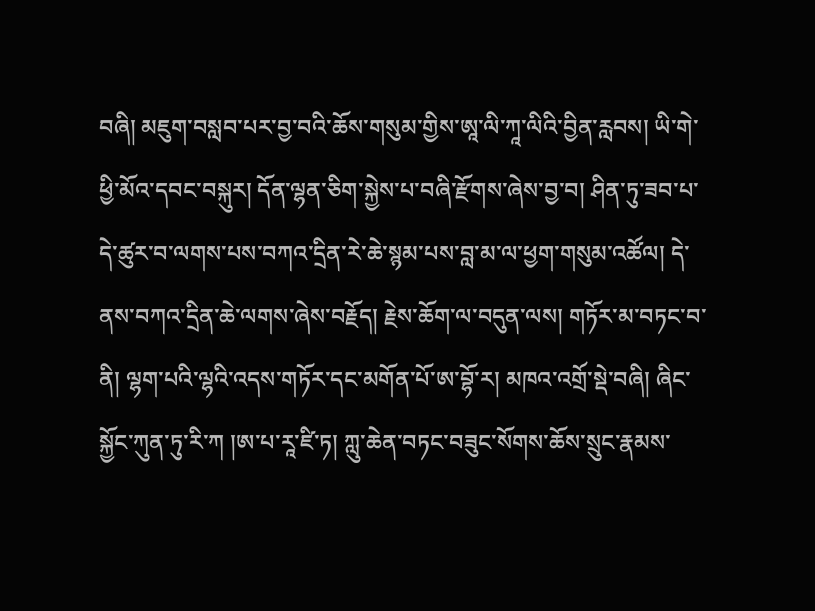བཞི། མཇུག་བསླབ་པར་བྱ་བའི་ཆོས་གསུམ་གྱིས་ཨཱ་ལི་ཀཱ་ལིའི་བྱིན་རླབས། ཡི་གེ་ཕྱི་མོའ་དབང་བསྐུར། དོན་ལྷན་ཅིག་སྐྱེས་པ་བཞི་རྫོགས་ཞེས་བྱ་བ། ཤིན་ཏུ་ཟབ་པ་དེ་ཚུར་བ་ལགས་པས་བཀའ་དྲིན་རེ་ཆེ་སྙམ་པས་བླ་མ་ལ་ཕྱག་གསུམ་འཚོལ། དེ་ནས་བཀའ་དྲིན་ཆེ་ལགས་ཞེས་བརྗོད། རྗེས་ཆོག་ལ་བདུན་ལས། གཏོར་མ་བཏང་བ་ནི། ལྷག་པའི་ལྷའི་འདས་གཏོར་དང་མགོན་པོ་ཨ་བྷོ་ར། མཁའ་འགྲོ་སྡེ་བཞི། ཞིང་སྐྱོང་ཀུན་ཏུ་རི་ཀ །ཨ་པ་རཱ་ཛི་ཏ། ཀླུ་ཆེན་བཏང་བཟུང་སོགས་ཆོས་སྲུང་རྣམས་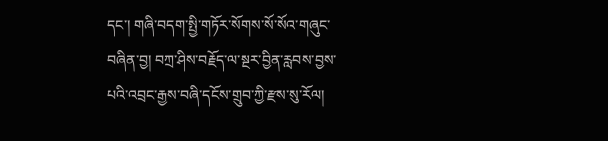དང་། གཞི་བདག་སྤྱི་གཏོར་སོགས་སོ་སོའ་གཞུང་བཞིན་བྱ། བཀྲ་ཤིས་བརྗོད་ལ་སྔར་བྱིན་རླབས་བྱས་པའི་འབྲང་རྒྱས་བཞི་དངོས་གྲུབ་ཀྱི་རྫས་སུ་རོལ།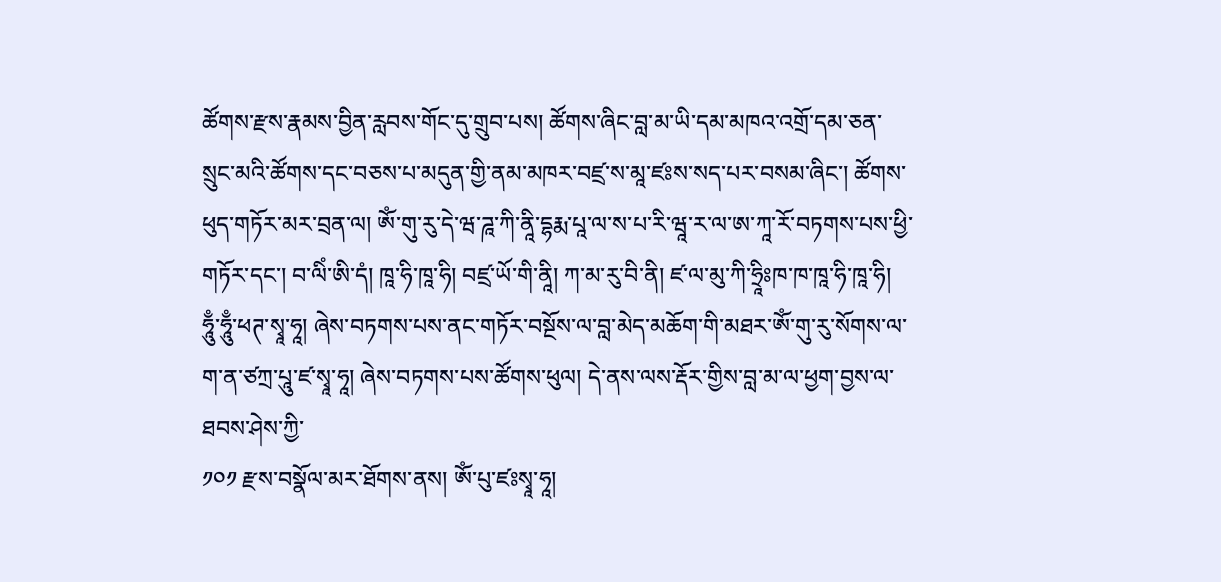ཚོགས་རྫས་རྣམས་བྱིན་རླབས་གོང་དུ་གྲུབ་པས། ཚོགས་ཞིང་བླ་མ་ཡི་དམ་མཁའ་འགྲོ་དམ་ཅན་སྲུང་མའི་ཚོགས་དང་བཅས་པ་མདུན་གྱི་ནམ་མཁར་བཛྲ་ས་མཱ་ཛཿས་སད་པར་བསམ་ཞིང་། ཚོགས་ཕུད་གཏོར་མར་བྲན་ལ། ༀ་གུ་རུ་དེ་ཝ་ཌཱ་ཀི་ནཱི་དྷརྨ་པཱ་ལ་ས་པ་རི་ཝཱ་ར་ལ་ཨ་ཀཱ་རོ་བཏགས་པས་ཕྱི་གཏོར་དང་། བ་ལིཾ་ཨི་དཾ། ཁཱ་ཧི་ཁཱ་ཧི། བཛྲ་ཡོ་གི་ནཱི། ཀ་མ་རུ་བི་ནི། ཛ་ལ་མུ་ཀི་ཧྲཱིཿཁ་ཁ་ཁཱ་ཧི་ཁཱ་ཧི། ཧཱུྃ་ཧཱུྃ་ཕཊ་སྭཱ་ཧཱ། ཞེས་བཏགས་པས་ནང་གཏོར་བསྔོས་ལ་བླ་མེད་མཆོག་གི་མཐར་ༀ་གུ་རུ་སོགས་ལ་ག་ན་ཙཀྲ་པཱུ་ཛ་སྭཱ་ཧཱ། ཞེས་བཏགས་པས་ཚོགས་ཕུལ། དེ་ནས་ལས་རྡོར་གྱིས་བླ་མ་ལ་ཕྱག་བྱས་ལ་ཐབས་ཤེས་ཀྱི་
༡༠༡ རྫས་བསྣོལ་མར་ཐོགས་ནས། ༀ་པུ་ཛཿསྭཱ་ཧཱ།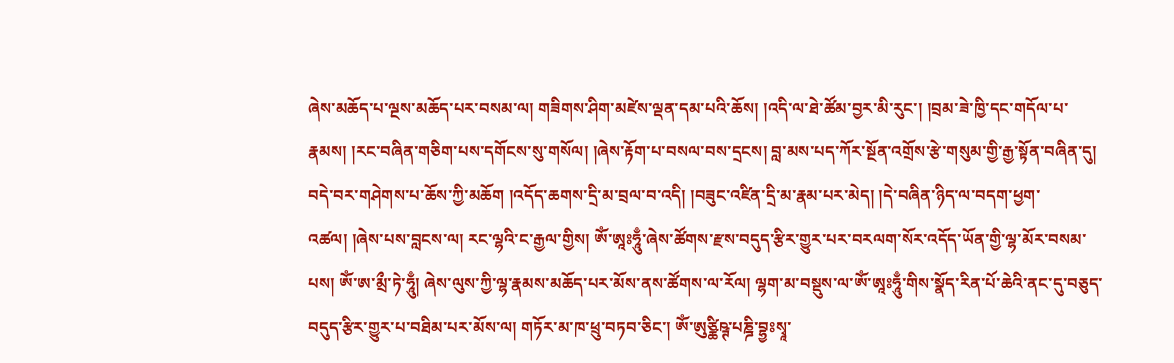ཞེས་མཆོད་པ་ལྔས་མཆོད་པར་བསམ་ལ། གཟིགས་ཤིག་མཛེས་ལྡན་དམ་པའི་ཆོས། །འདི་ལ་ཐེ་ཚོམ་བྱར་མི་རུང་། །བྲམ་ཟེ་ཁྱི་དང་གདོལ་པ་རྣམས། །རང་བཞིན་གཅིག་པས་དགོངས་སུ་གསོལ། །ཞེས་རྟོག་པ་བསལ་བས་དྲངས། བླ་མས་པད་ཀོར་སྔོན་འགྲོས་རྩེ་གསུམ་གྱི་རྒྱ་སྟོན་བཞིན་དུ། བདེ་བར་གཤེགས་པ་ཆོས་ཀྱི་མཆོག །འདོད་ཆགས་དྲི་མ་བྲལ་བ་འདི། །བཟུང་འཛིན་དྲི་མ་རྣམ་པར་མེད། །དེ་བཞིན་ཉིད་ལ་བདག་ཕྱག་འཚལ། །ཞེས་པས་བླངས་ལ། རང་ལྷའི་ང་རྒྱལ་གྱིས། ༀ་ཨཱཿཧཱུྃ་ཞེས་ཚོགས་རྫས་བདུད་རྩིར་གྱུར་པར་བརལག་སོར་འདོད་ཡོན་གྱི་ལྷ་མོར་བསམ་པས། ༀ་ཨ་མྲྀ་ཏེ་ཧཱུྃ། ཞེས་ལུས་ཀྱི་ལྷ་རྣམས་མཆོད་པར་མོས་ནས་ཚོགས་ལ་རོལ། ལྷག་མ་བསྡུས་ལ་ༀ་ཨཱཿཧཱུྃ་གིས་སྣོད་རིན་པོ་ཆེའི་ནང་དུ་བཅུད་བདུད་རྩིར་གྱུར་པ་བཐིམ་པར་མོས་ལ། གཏོར་མ་ཁ་ཕྲུ་བཏབ་ཅིང་། ༀ་ཨུཙྪིཥྚ་པཎྜི་བྷྱཿསྭཱ་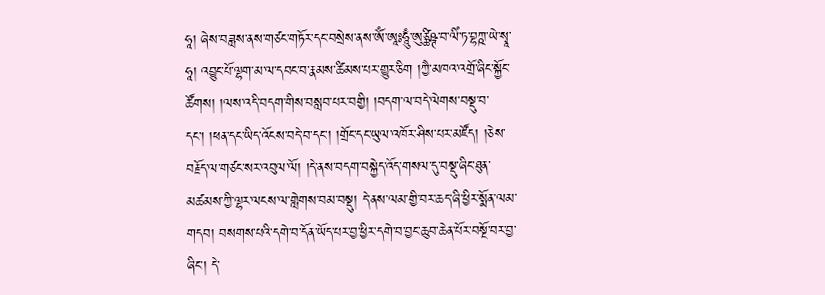ཧཱ། ཞེས་བཟླས་ནས་གཙང་གཏོར་དང་བསྲེས་ནས་ༀ་ཨཱཿཧཱུྃ་ཨུཙྪིཥྚ་བ་ལིཾ་ཏ་བྷཀྵ་ཡེ་སྭཱ་ཧཱ། འབྱུང་པོ་ལྷག་མ་ལ་དབང་བ་རྣམས་ཚིམས་པར་གྱུར་ཅིག །ཀྱཻ་མཁའ་འགྲོ་ཞིང་སྐྱོང་ཚོགས། །ལས་འདི་བདག་གིས་བསླབ་པར་བགྱི། །བདག་ལ་བདེ་ལེགས་བསྡུ་བ་དང་། །ཕན་དང་ཡིད་འོངས་བདེ་བ་དང་། །གྲོང་དང་ཡུལ་འཁོར་ཤིས་པར་མཛོད། །ཅེས་བརྗོད་ལ་གཙང་སར་འབུལ་ལོ། །དེ་ནས་བདག་བསྐྱེད་འོད་གསལ་དུ་བསྡུ་ཞིང་ཐུན་མཚམས་ཀྱི་ལྷར་ལངས་ལ་གླེགས་བམ་བསྡུ། དེ་ནས་ལམ་གྱི་བར་ཆད་ཞི་ཕྱིར་སྨོན་ལམ་གདབ། བསགས་པའི་དགེ་བ་དོན་ཡོད་པར་བྱ་ཕྱིར་དགེ་བ་བྱང་ཆུབ་ཆེན་པོར་བསྔོ་བར་བྱ་ཞིང་། དེ་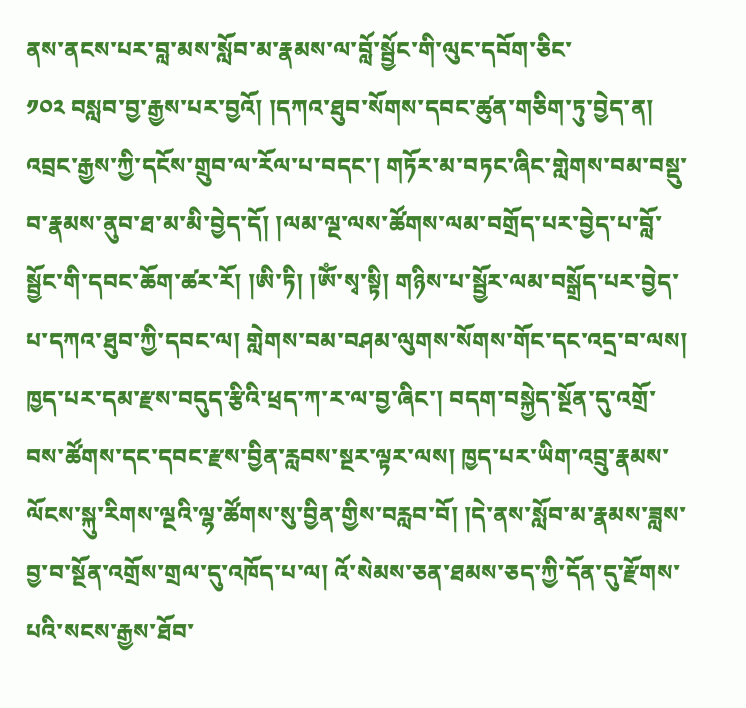ནས་ནངས་པར་བླ་མས་སློབ་མ་རྣམས་ལ་བློ་སྦྱོང་གི་ལུང་དབོག་ཅིང་
༡༠༢ བསླབ་བྱ་རྒྱས་པར་བྱའོ། །དཀའ་ཐུབ་སོགས་དབང་ཚུན་གཅིག་ཏུ་བྱེད་ན། འབྲང་རྒྱས་ཀྱི་དངོས་གྲུབ་ལ་རོལ་པ་བདང་། གཏོར་མ་བཏང་ཞིང་གླེགས་བམ་བསྡུ་བ་རྣམས་ནུབ་ཐ་མ་མི་བྱེད་དོ། །ལམ་ལྔ་ལས་ཚོགས་ལམ་བགྲོད་པར་བྱེད་པ་བློ་སྦྱོང་གི་དབང་ཆོག་ཚར་རོ། །ཨི་ཏི། །ༀ་སྭ་སྟི། གཉིས་པ་སྦྱོར་ལམ་བསྒྲོད་པར་བྱེད་པ་དཀའ་ཐུབ་ཀྱི་དབང་ལ། གླེགས་བམ་བཤམ་ལུགས་སོགས་གོང་དང་འདྲ་བ་ལས། ཁྱད་པར་དམ་རྫས་བདུད་རྩིའི་ཕྲད་ཀ་ར་ལ་བྱ་ཞིང་། བདག་བསྐྱེད་སྔོན་དུ་འགྲོ་བས་ཚོགས་དང་དབང་རྫས་བྱིན་རླབས་སྔར་ལྟར་ལས། ཁྱད་པར་ཡིག་འབྲུ་རྣམས་ལོངས་སྐུ་རིགས་ལྔའི་ལྷ་ཚོགས་སུ་བྱིན་གྱིས་བརླབ་བོ། །དེ་ནས་སློབ་མ་རྣམས་ཟླས་བྱ་བ་སྔོན་འགྲོས་གྲལ་དུ་འཁོད་པ་ལ། འོ་སེམས་ཅན་ཐམས་ཅད་ཀྱི་དོན་དུ་རྫོགས་པའི་སངས་རྒྱས་ཐོབ་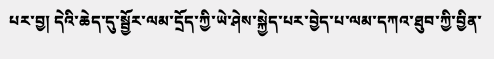པར་བྱ། དེའི་ཆེད་དུ་སྦྱོར་ལམ་དྲོད་ཀྱི་ཡེ་ཤེས་སྐྱེད་པར་བྱེད་པ་ལམ་དཀའ་ཐུབ་ཀྱི་བྱིན་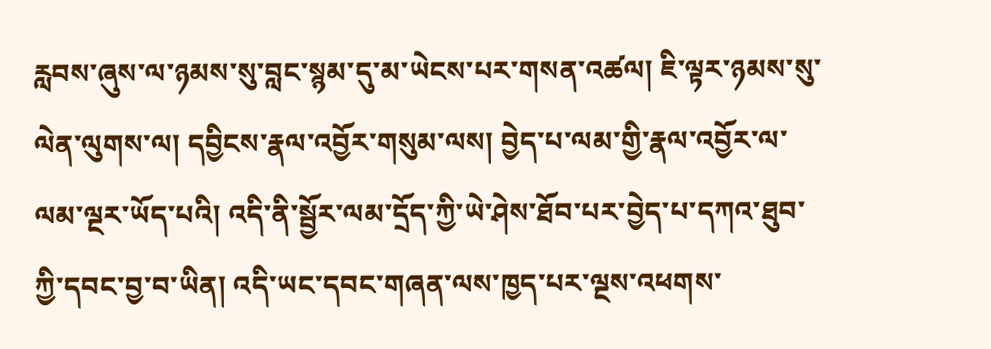རླབས་ཞུས་ལ་ཉམས་སུ་བླང་སྙམ་དུ་མ་ཡེངས་པར་གསན་འཚལ། ཇི་ལྟར་ཉམས་སུ་ལེན་ལུགས་ལ། དབྱིངས་རྣལ་འབྱོར་གསུམ་ལས། བྱེད་པ་ལམ་གྱི་རྣལ་འབྱོར་ལ་ལམ་ལྔར་ཡོད་པའི། འདི་ནི་སྦྱོར་ལམ་དྲོད་ཀྱི་ཡེ་ཤེས་ཐོབ་པར་བྱེད་པ་དཀའ་ཐུབ་ཀྱི་དབང་བྱ་བ་ཡིན། འདི་ཡང་དབང་གཞན་ལས་ཁྱད་པར་ལྔས་འཕགས་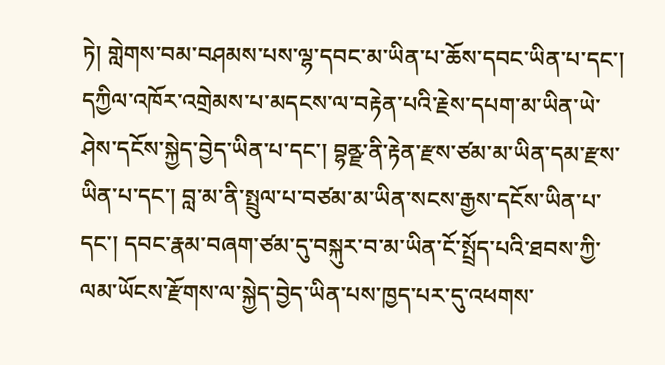ཏེ། གླེགས་བམ་བཤམས་པས་ལྷ་དབང་མ་ཡིན་པ་ཆོས་དབང་ཡིན་པ་དང་། དཀྱིལ་འཁོར་འགྲེམས་པ་མདངས་ལ་བརྟེན་པའི་རྗེས་དཔག་མ་ཡིན་ཡེ་ཤེས་དངོས་སྐྱེད་བྱེད་ཡིན་པ་དང་། བྷནྫ་ནི་རྟེན་རྫས་ཙམ་མ་ཡིན་དམ་རྫས་ཡིན་པ་དང་། བླ་མ་ནི་སྤྲུལ་པ་བཙམ་མ་ཡིན་སངས་རྒྱས་དངོས་ཡིན་པ་དང་། དབང་རྣམ་བཞག་ཙམ་དུ་བསྐུར་བ་མ་ཡིན་ངོ་སྤྲོད་པའི་ཐབས་ཀྱི་ལམ་ཡོངས་རྫོགས་ལ་སྐྱེད་བྱེད་ཡིན་པས་ཁྱད་པར་དུ་འཕགས་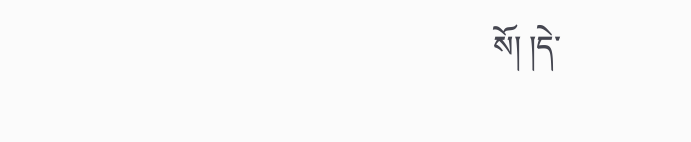སོ། །དེ་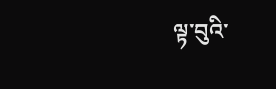ལྟ་བུའི་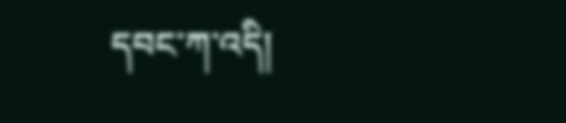དབང་ཀ་འདི།